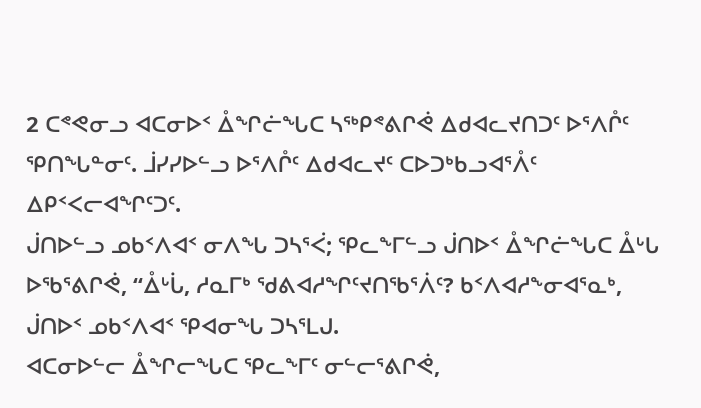2 ᑕᕝᕙᓂᓗ ᐊᑕᓂᐅᑉ ᐂᖏᓖᖓᑕ ᓴᖅᑭᕝᕕᒋᕚ ᐃᑯᐊᓚᔪᑎᑐᑦ ᐅᕐᐱᒊᑦ ᕿᑎᖓᓐᓂᑦ. ᒨᓯᓯᐅᓪᓗ ᐅᕐᐱᒊᑦ ᐃᑯᐊᓚᔪᑦ ᑕᐅᑐᒃᑲᓗᐊᕐᐰᑦ ᐃᑭᑉᐸᓕᐊᖏᑦᑐᑦ.
ᒎᑎᐅᓪᓗ ᓄᑲᑉᐱᐊᑉ ᓂᐱᖓ ᑐᓴᕐᐹ; ᕿᓚᖕᒥᓪᓗ ᒎᑎᐅᑉ ᐂᖏᓖᖓᑕ ᐂᒡᒐ ᐅᖃᕐᕕᒋᕚ, “ᐂᒡᒑ, ᓱᓇᒥᒃ ᖁᕕᐊᓱᖏᑦᔪᑎᖃᕐᐲᑦ? ᑲᑉᐱᐊᓱᖕᓂᐊᕐᓇᒃ, ᒎᑎᐅᑉ ᓄᑲᑉᐱᐊᑉ ᕿᐊᓂᖓ ᑐᓴᕐᒪᒍ.
ᐊᑕᓂᐅᓪᓕ ᐂᖏᓕᖓᑕ ᕿᓚᖕᒥᑦ ᓂᓪᓕᕐᕕᒋᕚ,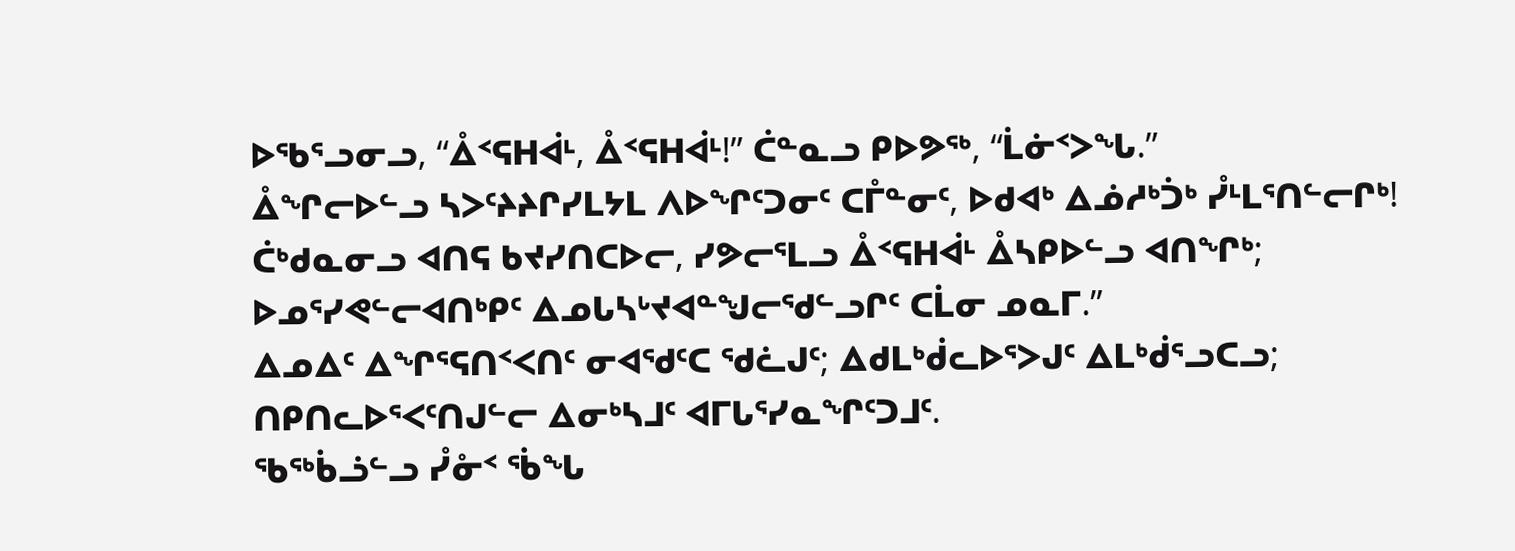ᐅᖃᕐᓗᓂᓗ, “ᐂᑉᕋᕼᐋᒻ, ᐂᑉᕋᕼᐋᒻ!” ᑖᓐᓇᓗ ᑭᐅᕗᖅ, “ᒫᓃᑉᐳᖓ.”
ᐂᖏᓕᐅᓪᓗ ᓴᐳᑦᔨᔨᒋᓯᒪᔭᒪ ᐱᐅᖏᑦᑐᓂᑦ ᑕᒤᓐᓂᑦ, ᐅᑯᐊᒃ ᐃᓅᓱᒃᑑᒃ ᓮᒻᒪᕐᑎᓪᓕᒋᒃ! ᑖᒃᑯᓇᓂᓗ ᐊᑎᕋ ᑲᔪᓯᑎᑕᐅᓕ, ᓯᕗᓕᕐᒪᓗ ᐂᑉᕋᕼᐋᒻ ᐂᓴᑭᐅᓪᓗ ᐊᑎᖏᒃ; ᐅᓄᕐᓯᕙᓪᓕᐊᑎᒃᑭᑦ ᐃᓄᒐᓴᒡᔪᐊᓐᖑᓕᖁᓪᓗᒋᑦ ᑕᒫᓂ ᓄᓇᒥ.”
ᐃᓄᐃᑦ ᐃᖏᕐᕋᑎᑉᐸᑎᑦ ᓂᐊᖁᑦᑕ ᖁᓛᒍᑦ; ᐃᑯᒪᒃᑰᓚᐅᕐᐳᒍᑦ ᐃᒪᒃᑰᕐᓗᑕᓗ; ᑎᑭᑎᓚᐅᕐᐸᑦᑎᒍᓪᓕ ᐃᓂᒃᓴᒧᑦ ᐊᒥᒐᕐᓯᓇᖏᑦᑐᒧᑦ.
ᖃᖅᑳᓘᓪᓗ ᓮᓁᑉ ᖄᖓ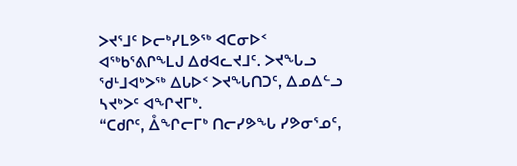ᐳᔪᕐᒧᑦ ᐅᓕᒃᓯᒪᕗᖅ ᐊᑕᓂᐅᑉ ᐊᖅᑲᕐᕕᒋᖕᒪᒍ ᐃᑯᐊᓚᔪᒧᑦ. ᐳᔪᖓᓗ ᖁᒻᒧᐊᒃᐳᖅ ᐃᒐᐅᑉ ᐳᔪᖓᑎᑐᑦ, ᐃᓄᐃᓪᓗ ᓴᔪᒃᐳᑦ ᐊᖏᔪᒥᒃ.
“ᑕᑯᒋᑦ, ᐂᖏᓕᒥᒃ ᑎᓕᓯᕗᖓ ᓯᕗᓂᕐᓄᑦ,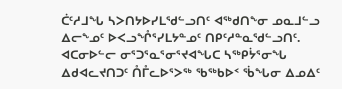ᑖᑦᓱᒧᖓ ᓴᐳᑎᔭᐅᓯᒪᖁᓪᓗᑎᑦ ᐊᖅᑯᑎᖕᓂ ᓄᓇᒧᓪᓗ ᐃᓕᖕᓄᑦ ᐅᐸᓗᖎᕐᓯᒪᔭᓐᓄᑦ ᑎᑭᑦᓱᓐᓇᖁᓪᓗᑎᑦ.
ᐊᑕᓂᐅᓪᓕ ᓂᕐᑐᕐᓇᕐᓂᕐᔪᐊᖓᑕ ᓴᖅᑭᔮᕐᓂᖓ ᐃᑯᐊᓚᔪᑎᑐᑦ ᑍᒤᓚᐅᕐᐳᖅ ᖃᖅᑲᐅᑉ ᖄᖓᓂ ᐃᓄᐃᑦ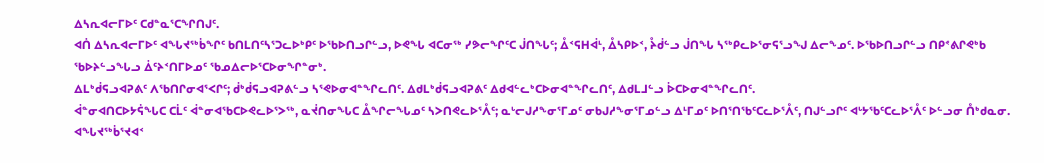ᐃᓴᕆᐊᓕᒥᐅᑦ ᑕᑯᓐᓇᕐᑕᖏᑎᒍᑦ.
ᐊᑏ ᐃᓴᕆᐊᓕᒥᐅᑦ ᐊᖓᔪᖅᑳᖏᑦ ᑲᑎᒪᑎᑦᓴᕐᑐᓚᐅᒃᑭᑦ ᐅᖃᐅᑎᓗᒋᓪᓗ, ᐅᕙᖓ ᐊᑕᓂᖅ ᓯᕗᓕᖏᑦᑕ ᒎᑎᖓᑦ; ᐂᑉᕋᕼᐋᒻ, ᐂᓴᑭᐅᑉ, ᔧᑰᓪᓗ ᒎᑎᖓ ᓴᖅᑭᓚᐅᕐᓂᕋᕐᓗᖑ ᐃᓕᖕᓄᑦ. ᐅᖃᐅᑎᓗᒋᓪᓗ ᑎᑭᕝᕕᒋᕙᒃᑲ ᖃᐅᔨᓪᓗᖓᓗ ᐄᑦᔨᑉᑎᒥᐅᓄᑦ ᖃᓄᐃᓕᐅᕐᑕᐅᓂᖏᓐᓂᒃ.
ᐃᒪᒃᑰᕋᓗᐊᕈᕕᑦ ᐱᖃᑎᒋᓂᐊᕐᐸᒋᑦ; ᑰᒃᑰᕋᓗᐊᕈᕕᓪᓗ ᓴᕐᕙᐅᓂᐊᓐᖏᓚᑎᑦ. ᐃᑯᒪᒃᑰᕋᓗᐊᕈᕕᑦ ᐃᑯᐊᓪᓚᒃᑕᐅᓂᐊᓐᖏᓚᑎᑦ, ᐃᑯᒪᒧᓪᓗ ᐆᑕᐅᓂᐊᓐᖏᓚᑎᑦ.
ᐋᓐᓂᐊᑎᑕᐅᔭᕌᖓᑕ ᑕᒫᑦ ᐋᓐᓂᐊᖃᑕᐅᕙᓚᐅᕐᐳᖅ, ᓇᔫᑎᓂᖓᑕ ᐂᖏᓕᖓᓄᑦ ᓴᐳᑎᕙᓚᐅᕐᐰᑦ; ᓇᒡᓕᒍᓱᖕᓂᕐᒥᓄᑦ ᓂᑲᒍᓱᖕᓂᕐᒥᓄᓪᓗ ᐃᒻᒥᓄᑦ ᐅᑎᕐᑎᖃᑦᑕᓚᐅᕐᐰᑦ, ᑎᒍᓪᓗᒋᑦ ᐊᒡᔭᖃᑦᑕᓚᐅᕐᐰᑦ ᐅᓪᓗᓂ ᑍᒃᑯᓇᓂ.
ᐊᖓᔪᖅᑳᕐᔪᐊᑉ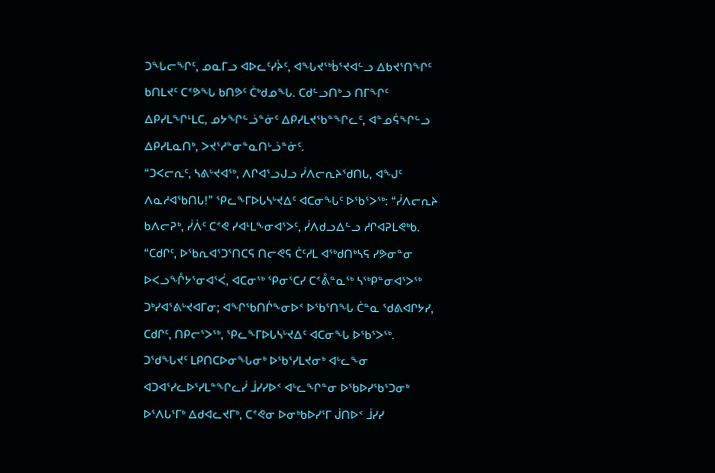ᑐᖓᓕᖏᑦ, ᓄᓇᒥᓗ ᐊᐅᓚᑦᓯᔩᑦ, ᐊᖓᔪᖅᑳᕐᔪᐊᓪᓗ ᐃᑲᔪᕐᑎᖏᑦ ᑲᑎᒪᔪᑦ ᑕᕝᕗᖓ ᑲᑎᕗᑦ ᑖᒃᑯᓄᖓ. ᑕᑯᓪᓗᑎᒃᓗ ᑎᒥᖏᑦ ᐃᑭᓯᒪᖏᒻᒪᑕ, ᓄᔭᖏᓪᓘᓐᓃᑦ ᐃᑭᓯᒪᔪᖃᓐᖏᓚᑦ, ᐊᓐᓄᕌᖏᓪᓗ ᐃᑭᓯᒪᓇᑎᒃ, ᐳᔪᕐᓱᓐᓂᓐᓇᑎᒡᓘᓐᓃᑦ.
“ᑐᐸᓕᕆᑦ, ᓴᕕᒡᔪᐊᖅ, ᐱᒋᐊᕐᓗᒍᓗ ᓰᐱᓕᕆᔨᖁᑎᒐ, ᐊᖑᑦ ᐱᓇᓱᐊᖃᑎᒐ!” ᕿᓚᖕᒥᐅᒐᓴᒡᔪᐃᑦ ᐊᑕᓂᖓᑦ ᐅᖃᕐᐳᖅ: “ᓰᐱᓕᕆᔨ ᑲᐱᓕᕈᒃ, ᓰᐲᑦ ᑕᕝᕙ ᓯᐊᒻᒪᖕᓂᐊᕐᐳᑦ, ᓰᐱᑯᓗᐃᓪᓗ ᓱᒋᐊᕈᒪᕙᒃᑲ.
“ᑕᑯᒋᑦ, ᐅᖃᕆᐊᕐᑐᕐᑎᑕᕋ ᑎᓕᕙᕋ ᑖᑦᓱᒪ ᐊᖅᑯᑎᒃᓴᕋ ᓯᕗᓂᓐᓂ ᐅᐸᓗᖎᔭᕐᓂᐊᕐᐹ, ᐊᑕᓂᖅ ᕿᓂᕐᑕᓯ ᑕᕝᕔᓐᓇᖅ ᓴᖅᑭᓐᓂᐊᕐᐳᖅ ᑐᒃᓯᐊᕐᕕᒡᔪᐊᒥᓂ; ᐊᖏᖃᑎᒌᖕᓂᐅᑉ ᐅᖃᕐᑎᖓ ᑖᓐᓇ ᖁᕕᐊᒋᔭᓯ, ᑕᑯᒋᑦ, ᑎᑭᓕᕐᐳᖅ, ᕿᓚᖕᒥᐅᒐᓴᒡᔪᐃᑦ ᐊᑕᓂᖓ ᐅᖃᕐᐳᖅ.
ᑐᖁᖓᔪᑦ ᒪᑭᑎᑕᐅᓂᖓᓂᒃ ᐅᖃᕐᓯᒪᔪᓂᒃ ᐊᒡᓚᖕᓂ ᐊᑐᐊᕐᓯᓚᐅᕐᓯᒪᓐᖏᓚᓰ ᒨᓯᓯᐅᑉ ᐊᒡᓚᖏᓐᓂ ᐅᖃᐅᓯᖃᕐᑐᓂᒃ ᐅᕐᐱᒐᕐᒥᒃ ᐃᑯᐊᓚᔪᒥᒃ, ᑕᕝᕙᓂ ᐅᓂᒃᑲᐅᓯᕐᒥ ᒎᑎᐅᑉ ᒨᓯᓯ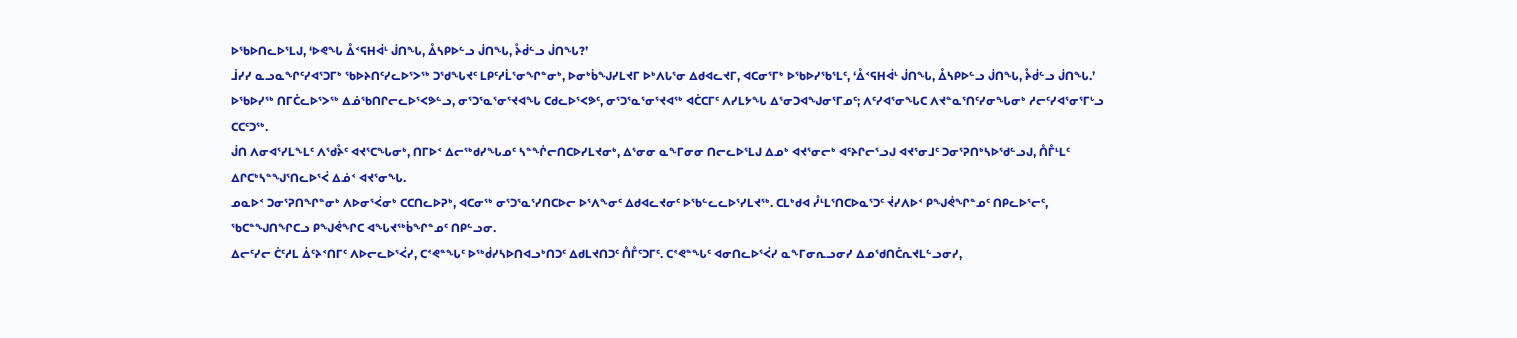ᐅᖃᐅᑎᓚᐅᕐᒪᒍ, ‘ᐅᕙᖓ ᐂᑉᕋᕼᐋᒻ ᒎᑎᖓ, ᐂᓴᑭᐅᓪᓗ ᒎᑎᖓ, ᔧᑰᓪᓗ ᒎᑎᖓ?’
ᒨᓯᓯ ᓇᓗᓇᖏᑦᓯᐊᕐᑐᒥᒃ ᖃᐅᔨᑎᑦᓯᓚᐅᕐᐳᖅ ᑐᖁᖓᔪᑦ ᒪᑭᑦᓱᒫᕐᓂᖏᓐᓂᒃ, ᐅᓂᒃᑳᖑᓯᒪᔪᒥ ᐅᒃᐱᒐᕐᓂ ᐃᑯᐊᓚᔪᒥ, ᐊᑕᓂᕐᒥᒃ ᐅᖃᐅᓯᖃᕐᒪᑦ, ‘ᐂᑉᕋᕼᐋᒻ ᒎᑎᖓ, ᐂᓴᑭᐅᓪᓗ ᒎᑎᖓ, ᔧᑰᓪᓗ ᒎᑎᖓ.’
ᐅᖃᐅᓯᖅ ᑎᒥᑖᓚᐅᕐᐳᖅ ᐃᓅᖃᑎᒋᓕᓚᐅᕐᐸᕗᓪᓗ, ᓂᕐᑐᕐᓇᕐᓂᕐᔪᐊᖓ ᑕᑯᓚᐅᕐᐸᕗᑦ, ᓂᕐᑐᕐᓇᕐᓂᕐᔪᐊᖅ ᐊᑖᑕᒥᑦ ᐱᓯᒪᔭᖓ ᐃᕐᓂᑐᐊᖑᓂᕐᒥᓄᑦ; ᐱᑦᓯᐊᕐᓂᖓᑕ ᐱᔪᓐᓇᕐᑎᑦᓯᓂᖓᓂᒃ ᓱᓕᑦᓯᐊᕐᓂᕐᒥᒡᓗ ᑕᑕᑦᑐᖅ.
ᒎᑎ ᐱᓂᐊᕐᓯᒪᖕᒪᑦ ᐱᖁᔧᑦ ᐊᔪᕐᑕᖓᓂᒃ, ᑎᒥᐅᑉ ᐃᓕᖅᑯᓯᖓᓄᑦ ᓴᓐᖐᓕᑎᑕᐅᓯᒪᔪᓂᒃ, ᐃᕐᓂᓂ ᓇᖕᒥᓂᓂ ᑎᓕᓚᐅᕐᒪᒍ ᐃᓄᒃ ᐊᔪᕐᓂᓕᒃ ᐊᑦᔨᒋᓕᕐᓗᒍ ᐊᔪᕐᓂᒧᑦ ᑐᓂᕐᕈᑎᒃᓴᐅᖁᓪᓗᒍ, ᑍᒤᒻᒪᑦ ᐃᒋᑕᒃᓴᓐᖑᕐᑎᓚᐅᕐᐹ ᐃᓅᑉ ᐊᔪᕐᓂᖓ.
ᓄᓇᐅᑉ ᑐᓂᕐᕈᑎᖏᓐᓂᒃ ᐱᐅᓂᕐᐹᓂᒃ ᑕᑕᑎᓚᐅᕈᒃ, ᐊᑕᓂᖅ ᓂᕐᑐᕐᓇᕐᓯᑎᑕᐅᓕ ᐅᕐᐱᖕᓂᑦ ᐃᑯᐊᓚᔪᓂᑦ ᐅᖃᓪᓚᓚᐅᕐᓯᒪᔪᖅ. ᑕᒪᒃᑯᐊ ᓮᒻᒪᕐᑎᑕᐅᓇᕐᑐᑦ ᔫᓯᐱᐅᑉ ᑭᖑᕚᖏᓐᓄᑦ ᑎᑭᓚᐅᕐᓕᑦ, ᖃᑕᓐᖑᑎᖏᑕᓗ ᑭᖑᕚᖏᑕ ᐊᖓᔪᖅᑳᖏᓐᓄᑦ ᑎᑭᓪᓗᓂ.
ᐃᓕᑦᓯᓕ ᑖᑦᓱᒪ ᐄᑦᔨᑉᑎᒥᑦ ᐱᐅᓕᓚᐅᕐᐹᓯ, ᑕᕝᕙᓐᖓᑦ ᐅᖅᑰᓯᓴᐅᑎᐊᓗᒃᑎᑐᑦ ᐃᑯᒪᔪᑎᑐᑦ ᑍᒤᑦᑐᒥᑦ. ᑕᕝᕙᓐᖓᑦ ᐊᓂᑎᓚᐅᕐᐹᓯ ᓇᖕᒥᓂᕆᓗᓂᓯ ᐃᓄᖁᑎᑖᕆᔪᒪᓪᓗᓂᓯ,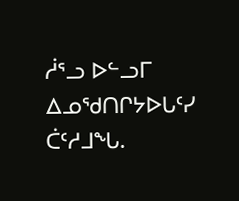ᓲᕐᓗ ᐅᓪᓗᒥ ᐃᓄᖁᑎᒋᔭᐅᒐᑦᓯ ᑖᑦᓱᒧᖓ.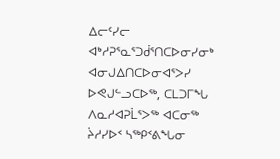ᐃᓕᑦᓯᓕ ᐊᒃᓱᕈᕐᓇᕐᑐᑰᕐᑎᑕᐅᓂᓯᓂᒃ ᐊᓂᒍᐃᑎᑕᐅᓂᐊᕐᐳᓯ ᐅᕙᒍᓪᓗᑕᐅᖅ, ᑕᒪᑐᒥᖓ ᐱᓇᓱᐊᕈᒫᕐᐳᖅ ᐊᑕᓂᖅ ᔩᓱᓯᐅᑉ ᓴᖅᑭᑉᕕᖓᓂ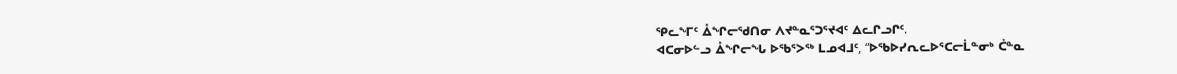ᕿᓚᖕᒥᑦ ᐂᖏᓕᖁᑎᓂ ᐱᔪᓐᓇᕐᑐᕐᔪᐊᑦ ᐃᓚᒋᓗᒋᑦ.
ᐊᑕᓂᐅᓪᓗ ᐂᖏᓕᖓ ᐅᖃᕐᐳᖅ ᒪᓄᐊᒧᑦ, “ᐅᖃᐅᓯᕆᓚᐅᕐᑕᓕᒫᓐᓂᒃ ᑖᓐᓇ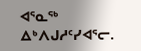ᐊᕐᓇᖅ ᐃᒃᐱᒍᓱᑦᓯᐊᕐᓕ.